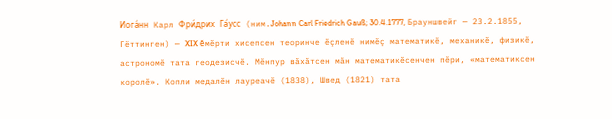Иога́нн Карл Фри́дрих Га́усс (ним.Johann Carl Friedrich Gauß; 30.4.1777, Брауншвейг — 23.2.1855, Гёттинген) — XIX ĕмĕрти хисепсен теоринче ĕçленĕ нимĕç математикĕ, механикĕ, физикĕ, астрономĕ тата геодезисчĕ. Мĕнпур вăхăтсен мăн математикĕсенчен пĕри, «математиксен королĕ». Копли медалĕн лауреачĕ (1838), Швед (1821) тата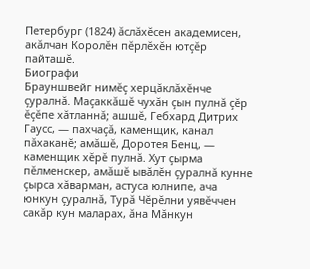Петербург (1824) ăслăхĕсен академисен, акăлчан Королĕн пĕрлĕхĕн ютçĕр пайташĕ.
Биографи
Брауншвейг нимĕç херцăклăхĕнче çуралнă. Маçаккăшĕ чухăн çын пулнă çĕр ĕçĕпе хăтланнă; ашшĕ, Гебхард Дитрих Гаусс, — пахчаçă, каменщик, канал пăхаканĕ; амăшĕ, Доротея Бенц, — каменщик хĕрĕ пулнă. Хут çырма пĕлменскер, амăшĕ ывăлĕн çуралнă кунне çырса хăварман, астуса юлнипе, ача юнкун çуралнă, Турă Чĕрĕлни уявĕччен сакăр кун маларах, ăна Мăнкун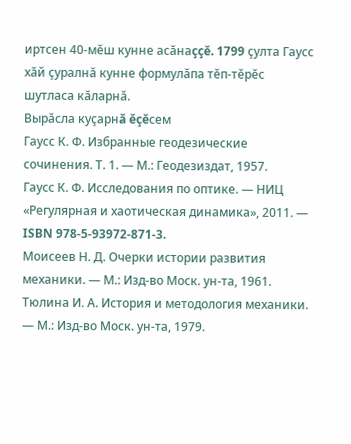иртсен 40-мĕш кунне асăнаççĕ. 1799 çулта Гаусс хăй çуралнă кунне формулăпа тĕп-тĕрĕс шутласа кăларнă.
Вырăсла куçарнă ĕçĕсем
Гаусс К. Ф. Избранные геодезические сочинения. Т. 1. — М.: Геодезиздат, 1957.
Гаусс К. Ф. Исследования по оптике. — НИЦ «Регулярная и хаотическая динамика», 2011. — ISBN 978-5-93972-871-3.
Моисеев Н. Д. Очерки истории развития механики. — М.: Изд-во Моск. ун-та, 1961.
Тюлина И. А. История и методология механики. — М.: Изд-во Моск. ун-та, 1979.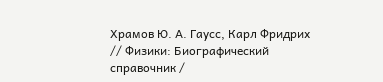Храмов Ю. А. Гаусс, Карл Фридрих // Физики: Биографический справочник /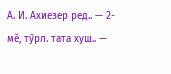А. И. Ахиезер ред.. — 2-мĕ, тӳрл. тата хуш.. —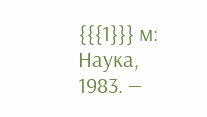{{{1}}} м: Наука, 1983. —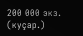200 000 экз. (куçар.)